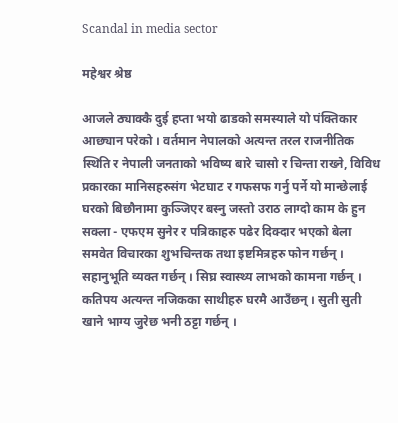Scandal in media sector

महेश्वर श्रेष्ठ

आजले ठ्याक्कै दुई हप्ता भयो ढाडको समस्याले यो पंक्तिकार आछ्यान परेको । वर्तमान नेपालको अत्यन्त तरल राजनीतिक स्थिति र नेपाली जनताको भविष्य बारे चासो र चिन्ता राख्ने, विविध प्रकारका मानिसहरुसंग भेटघाट र गफसफ गर्नु पर्ने यो मान्छेलाई घरको बिछौनामा कुञ्जिएर बस्नु जस्तो उराठ लाग्दो काम के हुन सक्ला - एफएम सुनेर र पत्रिकाहरु पढेर दिक्दार भएको बेला समवेत विचारका शुभचिन्तक तथा इष्टमित्रहरु फोन गर्छन् । सहानुभूति व्यक्त गर्छन् । सिघ्र स्वास्थ्य लाभको कामना गर्छन् । कतिपय अत्यन्त नजिकका साथीहरु घरमै आउँछन् । सुती सुती खाने भाग्य जुरेछ भनी ठट्टा गर्छन् ।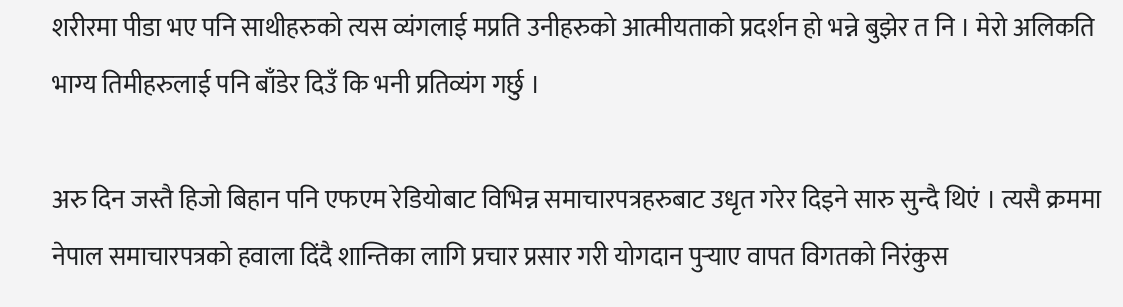शरीरमा पीडा भए पनि साथीहरुको त्यस व्यंगलाई मप्रति उनीहरुको आत्मीयताको प्रदर्शन हो भन्ने बुझेर त नि । मेरो अलिकति भाग्य तिमीहरुलाई पनि बाँडेर दिउँ कि भनी प्रतिव्यंग गर्छु ।

अरु दिन जस्तै हिजो बिहान पनि एफएम रेडियोबाट विभिन्न समाचारपत्रहरुबाट उधृत गरेर दिइने सारु सुन्दै थिएं । त्यसै क्रममा नेपाल समाचारपत्रको हवाला दिंदै शान्तिका लागि प्रचार प्रसार गरी योगदान पुर्‍याए वापत विगतको निरंकुस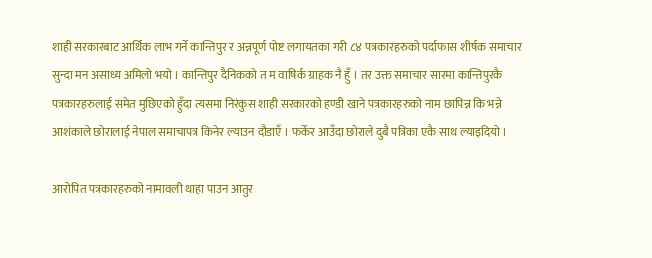शाही सरकारबाट आर्थिक लाभ गर्ने कान्तिपुर र अन्नपूर्ण पोष्ट लगायतका गरी ८४ पत्रकारहरुको पर्दाफास शीर्षक समाचार सुन्दा मन असाध्य अमिलो भयो । कान्तिपुर दैनिकको त म वाषिर्क ग्राहक नै हुँ । तर उक्त समाचार सारमा कान्तिपुरकै पत्रकारहरुलाई समेत मुछिएको हुँदा त्यसमा निरंकुस शाही सरकारको हण्डी खाने पत्रकारहरुको नाम छापिन्न कि भन्ने आशंकाले छोरालाई नेपाल समाचापत्र किनेर ल्याउन दौडाएँ । फर्केर आउँदा छोराले दुबै पत्रिका एकै साथ ल्याइदियो ।

आरोपित पत्रकारहरुको नामावली थाहा पाउन आतुर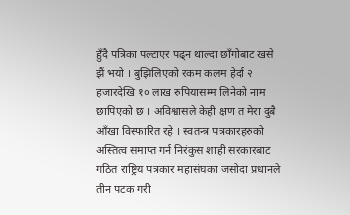हुँदै पत्रिका पल्टाएर पढ्न थाल्दा छाँगोबाट खसे झैं भयो । बुझिलिएको रकम कलम हेर्दा २ हजारदेखि १० लाख रुपियासम्म लिनेको नाम छापिएको छ । अविश्वासले केही क्षण त मेरा दुबै आँखा विस्फारित रहे । स्वतन्त्र पत्रकारहरुको अस्तित्व समाप्त गर्न निरंकुस शाही सरकारबाट गठित राष्ट्रिय पत्रकार महासंघका जसोदा प्रधानले तीन पटक गरी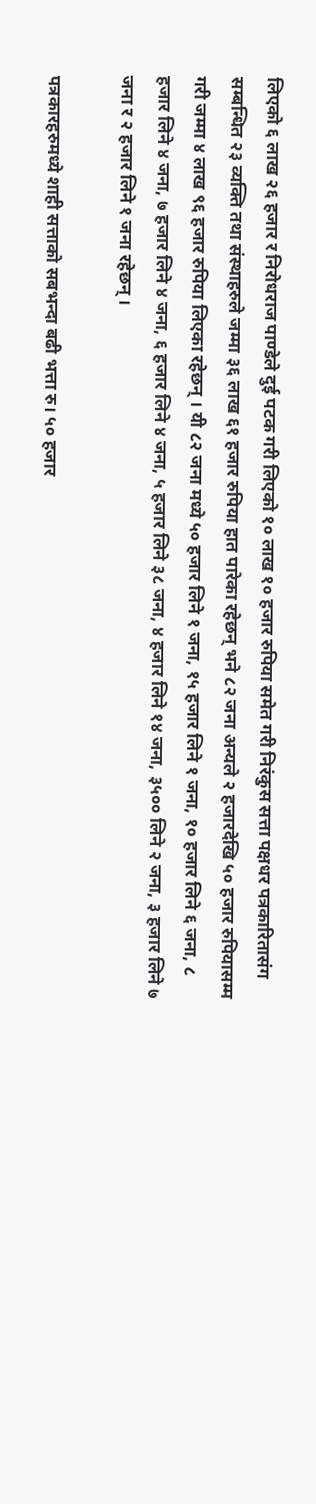लिएको ६ लाख २६ हजार र निरोधराज पाण्डेले दुई पटक गरी लिएको १० लाख १० हजार रुपिया समेत गरी निरंकुस सत्ता पक्षधर पत्रकारितासंग सम्बन्धित २३ व्यक्ति तथा संस्थाहरुले जम्मा ३६ लाख ६१ हजार रुपिया हात पारेका रहेछन् भने ८२ जना अन्यले २ हजारदेखि ५० हजार रुपियासम्म गरी जम्मा ४ लाख ९६ हजार रुपिया लिएका रहेछन् । यी ८२ जना मध्ये ५० हजार लिने १ जना, १५ हजार लिने १ जना, १० हजार लिने ६ जना, ८ हजार लिने ४ जना, ७ हजार लिने ४ जना, ६ हजार लिने ४ जना, ५ हजार लिने ३८ जना, ४ हजार लिने १४ जना, ३५०० लिने २ जना, ३ हजार लिने ७ जना र २ हजार लिने १ जना रहेछन् ।

पत्रकारहरुमध्ये शाही सत्ताको सबभन्दा बढी भत्ता रु। ५० हजार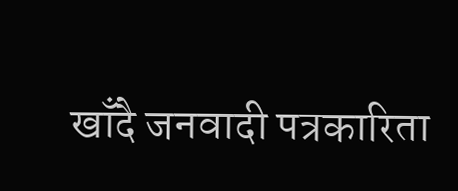खाँदै जनवादी पत्रकारिता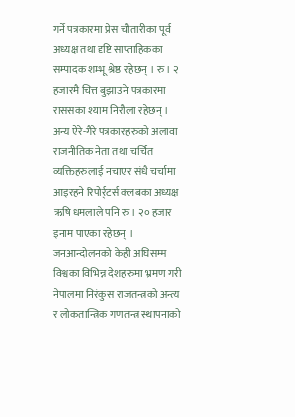गर्ने पत्रकारमा प्रेस चौतारीका पूर्व अध्यक्ष तथा दृष्टि साप्ताहिकका सम्पादक शम्भू श्रेष्ठ रहेछन् । रु। २ हजारमै चित्त बुझाउने पत्रकारमा राससका श्याम निरौला रहेछन् । अन्य ऐरे-गैरे पत्रकारहरुको अलावा राजनीतिक नेता तथा चर्चित व्यक्तिहरुलाई नचाएर संधै चर्चामा आइरहने रिपोर्र्टर्स क्लबका अध्यक्ष ऋषि धमलाले पनि रु। २० हजार इनाम पाएका रहेछन् । जनआन्दोलनको केही अघिसम्म विश्वका विभिन्न देशहरुमा भ्रमण गरी नेपालमा निरंकुस राजतन्त्रको अन्त्य र लोकतान्त्रिक गणतन्त्र स्थापनाको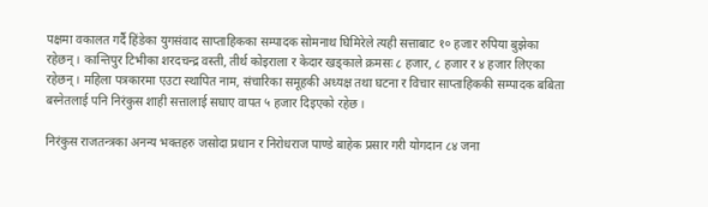पक्षमा वकालत गर्दै हिंडेका युगसंवाद साप्ताहिकका सम्पादक सोमनाथ घिमिरेले त्यही सत्ताबाट १० हजार रुपिया बुझेका रहेछन् । कान्तिपुर टिभीका शरदचन्द्र वस्ती, तीर्थ कोइराला र केदार खड्काले क्रमसः ८ हजार, ८ हजार र ४ हजार लिएका रहेछन् । महिला पत्रकारमा एउटा स्थापित नाम, संचारिका समूहकी अध्यक्ष तथा घटना र विचार साप्ताहिककी सम्पादक बबिता बस्नेतलाई पनि निरंकुस शाही सत्तालाई सघाए वापत ५ हजार दिइएको रहेछ ।

निरंकुस राजतन्त्रका अनन्य भक्तहरु जसोदा प्रधान र निरोधराज पाण्डे बाहेक प्रसार गरी योगदान ८४ जना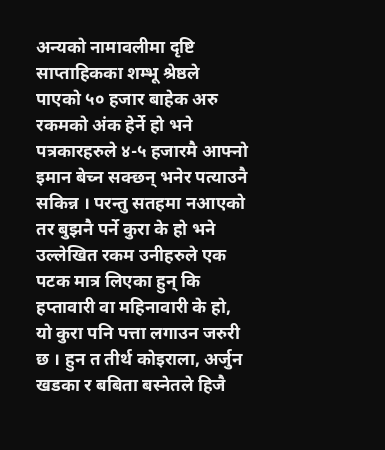अन्यको नामावलीमा दृष्टि साप्ताहिकका शम्भू श्रेष्ठले पाएको ५० हजार बाहेक अरु रकमको अंक हेर्ने हो भने पत्रकारहरुले ४-५ हजारमै आफ्नो इमान बेच्न सक्छन् भनेर पत्याउनै सकिन्न । परन्तु सतहमा नआएको तर बुझनै पर्ने कुरा के हो भने उल्लेखित रकम उनीहरुले एक पटक मात्र लिएका हुन् कि हप्तावारी वा महिनावारी के हो, यो कुरा पनि पत्ता लगाउन जरुरी छ । हुन त तीर्थ कोइराला, अर्जुन खडका र बबिता बस्नेतले हिजै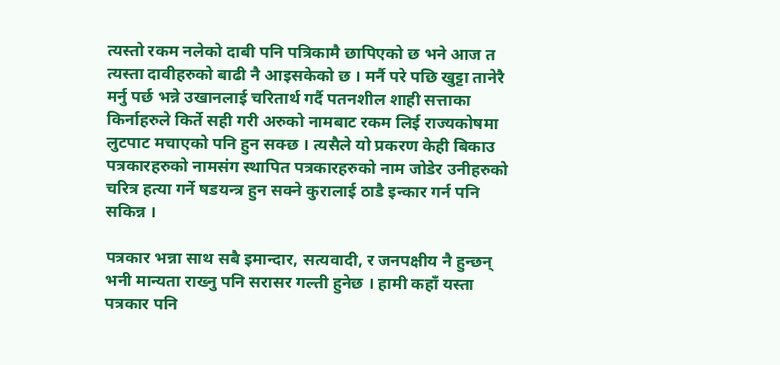त्यस्तो रकम नलेको दाबी पनि पत्रिकामै छापिएको छ भने आज त त्यस्ता दावीहरुको बाढी नै आइसकेको छ । मर्नै परे पछि खुट्टा तानेरै मर्नु पर्छ भन्ने उखानलाई चरितार्थ गर्दै पतनशील शाही सत्ताका किर्नाहरुले किर्ते सही गरी अरुको नामबाट रकम लिई राज्यकोषमा लुटपाट मचाएको पनि हुन सक्छ । त्यसैले यो प्रकरण केही बिकाउ पत्रकारहरुको नामसंग स्थापित पत्रकारहरुको नाम जोडेर उनीहरुको चरित्र हत्या गर्ने षडयन्त्र हुन सक्ने कुरालाई ठाडै इन्कार गर्न पनि सकिन्न ।

पत्रकार भन्ना साथ सबै इमान्दार, सत्यवादी, र जनपक्षीय नै हुन्छन् भनी मान्यता राख्नु पनि सरासर गल्ती हुनेछ । हामी कहाँ यस्ता पत्रकार पनि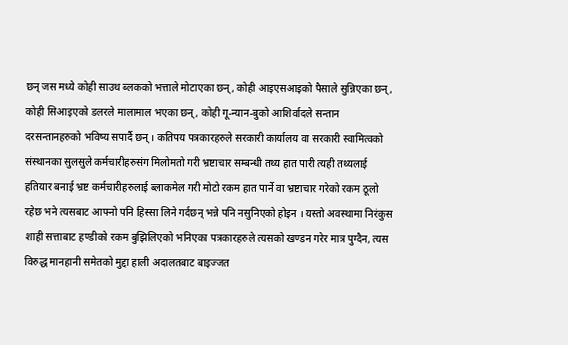छन् जस मध्ये कोही साउथ ब्लकको भत्ताले मोटाएका छन्, कोही आइएसआइको पैसाले सुन्निएका छन्, कोही सिआइएको डलरले मालामाल भएका छन्, कोही गू-न्यान-बुको आशिर्वादले सन्तान दरसन्तानहरुको भविष्य सपार्दै छन् । कतिपय पत्रकारहरुले सरकारी कार्यालय वा सरकारी स्वामित्वको संस्थानका सुलसुले कर्मचारीहरुसंग मिलोमतो गरी भ्रष्टाचार सम्बन्धी तथ्य हात पारी त्यही तथ्यलाई हतियार बनाई भ्रष्ट कर्मचारीहरुलाई ब्लाकमेल गरी मोटो रकम हात पार्ने वा भ्रष्टाचार गरेको रकम ठूलो रहेछ भने त्यसबाट आफ्नो पनि हिस्सा लिने गर्दछन् भन्ने पनि नसुनिएको होइन । यस्तो अवस्थामा निरंकुस शाही सत्ताबाट हण्डीको रकम बुझिलिएको भनिएका पत्रकारहरुले त्यसको खण्डन गरेर मात्र पुग्दैन, त्यस विरुद्ध मानहानी समेतको मुद्दा हाली अदालतबाट बाइज्जत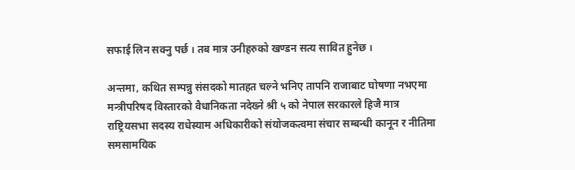सफाई लिन सक्नु पर्छ । तब मात्र उनीहरुको खण्डन सत्य सावित हुनेछ ।

अन्तमा, कथित सम्पन्नु संसदको मातहत चल्ने भनिए तापनि राजाबाट घोषणा नभएमा मन्त्रीपरिषद विस्तारको वैधानिकता नदेख्ने श्री ५ को नेपाल सरकारले हिजै मात्र राष्ट्रियसभा सदस्य राधेस्याम अधिकारीको संयोजकत्वमा संचार सम्बन्धी कानून र नीतिमा समसामयिक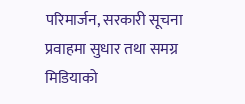परिमार्जन, सरकारी सूचना प्रवाहमा सुधार तथा समग्र मिडियाको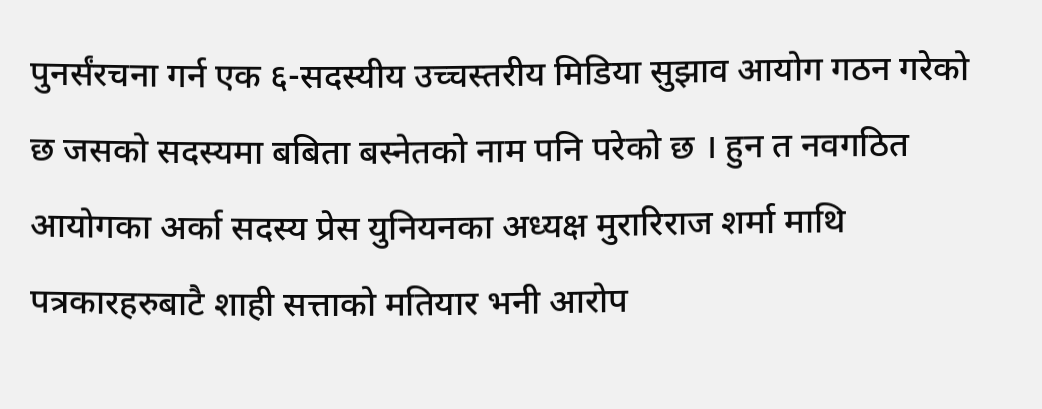पुनर्संरचना गर्न एक ६-सदस्यीय उच्चस्तरीय मिडिया सुझाव आयोग गठन गरेको छ जसको सदस्यमा बबिता बस्नेतको नाम पनि परेको छ । हुन त नवगठित आयोगका अर्का सदस्य प्रेस युनियनका अध्यक्ष मुरारिराज शर्मा माथि पत्रकारहरुबाटै शाही सत्ताको मतियार भनी आरोप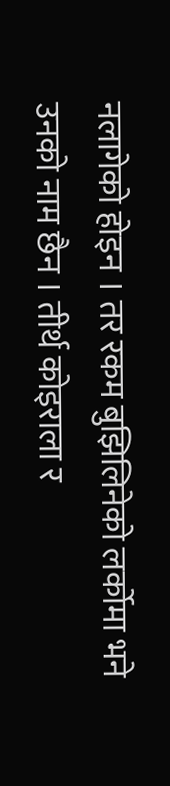नलागेको होइन । तर रकम बुझिलिनेको लर्कोमा भने उनको नाम छैन । तीर्थ कोइराला र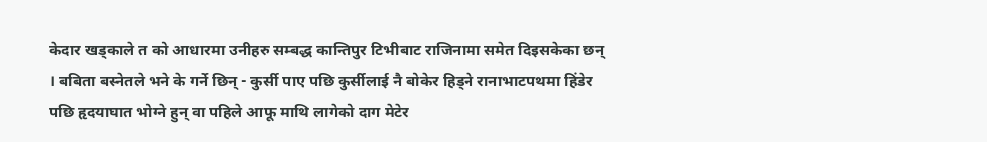केदार खड्काले त को आधारमा उनीहरु सम्बद्ध कान्तिपुर टिभीबाट राजिनामा समेत दिइसकेका छन् । बबिता बस्नेतले भने के गर्ने छिन् - कुर्सी पाए पछि कुर्सीलाई नै बोकेर हिड्ने रानाभाटपथमा हिंडेर पछि हृदयाघात भोग्ने हुन् वा पहिले आफू माथि लागेको दाग मेटेर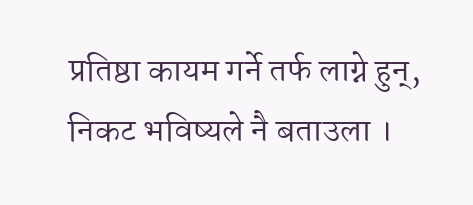प्रतिष्ठा कायम गर्ने तर्फ लाग्ने हुन्, निकट भविष्यले नै बताउला ।